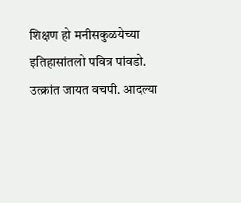शिक्षण हो मनीसकुळयेच्या इतिहासांतलो पवित्र पांवडो.
उत्क्रांत जायत वचपी. आदल्या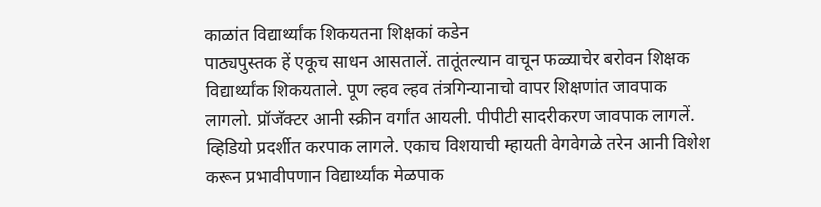काळांत विद्यार्थ्यांक शिकयतना शिक्षकां कडेन
पाठ्यपुस्तक हें एकूच साधन आसतालें. तातूंतल्यान वाचून फळ्याचेर बरोवन शिक्षक
विद्यार्थ्यांक शिकयताले. पूण ल्हव ल्हव तंत्रगिन्यानाचो वापर शिक्षणांत जावपाक
लागलो. प्रॉजॅक्टर आनी स्क्रीन वर्गांत आयली. पीपीटी सादरीकरण जावपाक लागलें.
व्हिडियो प्रदर्शीत करपाक लागले. एकाच विशयाची म्हायती वेगवेगळे तरेन आनी विशेश
करून प्रभावीपणान विद्यार्थ्यांक मेळपाक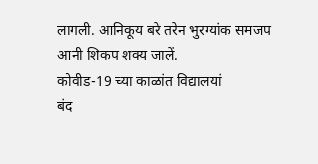लागली. आनिकूय बरे तरेन भुरग्यांक समजप
आनी शिकप शक्य जालें.
कोवीड-19 च्या काळांत विद्यालयां
बंद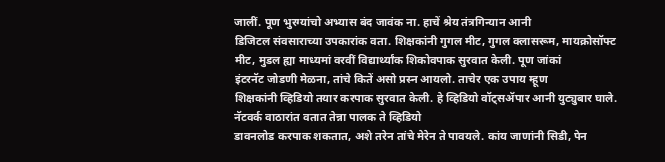जालीं. पूण भुरग्यांचो अभ्यास बंद जावंक ना. हाचें श्रेय तंत्रगिन्यान आनी
डिजिटल संवसाराच्या उपकारांक वता. शिक्षकांनी गुगल मीट, गुगल क्लासरूम, मायक्रोसॉफ्ट
मीट, मुडल ह्या माध्यमां वरवीं विद्यार्थ्यांक शिकोवपाक सुरवात केली. पूण जांकां
इंटरनॅट जोडणी मेळना, तांचे कितें असो प्रस्न आयलो. ताचेर एक उपाय म्हूण
शिक्षकांनी व्हिडियो तयार करपाक सुरवात केली. हे व्हिडियो वॉट्सॲपार आनी युट्युबार घाले. नॅटवर्क वाठारांत वतात तेन्ना पालक ते व्हिडियो
डावनलोड करपाक शकतात, अशे तरेन तांचे मेरेन ते पावयले. कांय जाणांनी सिडी, पेन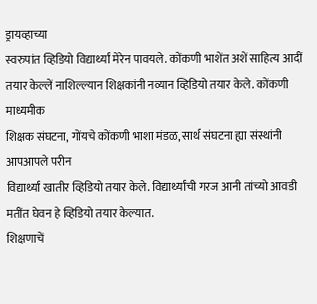ड्रायव्हाच्या
स्वरुपांत व्हिडियो विद्यार्थ्यां मेरेन पावयले. कोंकणी भाशेंत अशें साहित्य आदीं
तयार केल्लें नाशिल्ल्यान शिक्षकांनी नव्यान व्हिडियो तयार केले. कोंकणी माध्यमीक
शिक्षक संघटना, गोंयचे कोंकणी भाशा मंडळ, सार्थ संघटना ह्या संस्थांनी आपआपले परीन
विद्यार्थ्यां खातीर व्हिडियो तयार केले. विद्यार्थ्यांची गरज आनी तांच्यो आवडी
मतींत घेवन हे व्हिडियो तयार केल्यात.
शिक्षणाचें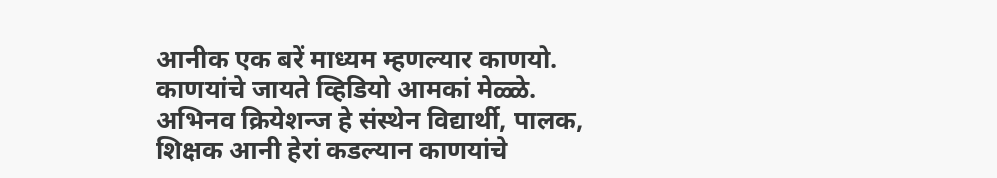आनीक एक बरें माध्यम म्हणल्यार काणयो. काणयांचे जायते व्हिडियो आमकां मेळ्ळे.
अभिनव क्रियेशन्ज हे संस्थेन विद्यार्थी, पालक, शिक्षक आनी हेरां कडल्यान काणयांचे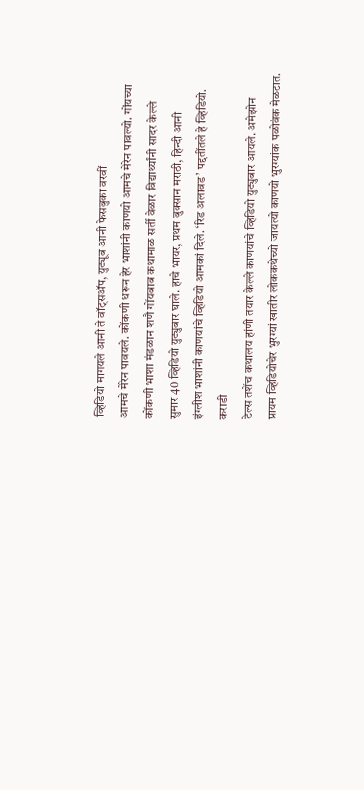व्हिडियो मागयले आनी ते वॉट्सॲप, युट्यूब आनी फेसबुका वरवीं
आमचे मेरेन पावयले. कोंकणी धरून हेर भाशांनी काणयो आमचे मेरेन पावल्यो. गोंयच्या
कोंकणी भाशा मंडळान शणै गोंयबाब कथामाळ सर्ती वेळार विद्यार्थ्यांनी सादर केल्ले
सुमार 40 व्हिडियो युट्युबार घाले. हाचे भायर, प्रथम बुक्सान मराठी, हिन्दी आनी
इंग्लीश भाशांनी काणयांचे व्हिडियो आमकां दिले. ‘रिड अलावड’ पद्दतींतले हे व्हिडियो. कराडी
टेल्स तशेंच कथालय हांणी तयार केल्ले काणयांचे व्हिडियो युट्युबार आयले. अमेझोन
प्रायम व्हिडियोचेर भुरग्यां खातीर लोककथेच्यो जायत्यो काणयो भुरग्यांक पळोवंक मेळटात.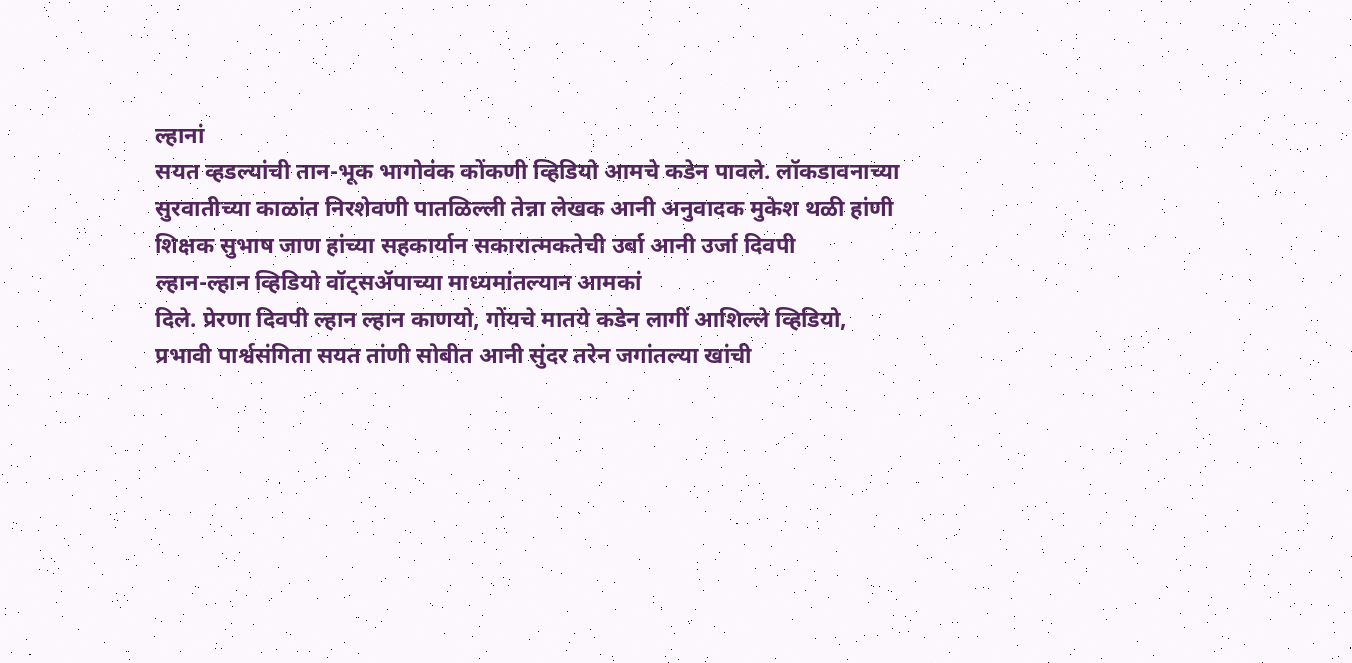ल्हानां
सयत व्हडल्यांची तान-भूक भागोवंक कोंकणी व्हिडियो आमचे कडेन पावले. लॉकडावनाच्या
सुरवातीच्या काळांत निरशेवणी पातळिल्ली तेन्ना लेखक आनी अनुवादक मुकेश थळी हांणी
शिक्षक सुभाष जाण हांच्या सहकार्यान सकारात्मकतेची उर्बा आनी उर्जा दिवपी
ल्हान-ल्हान व्हिडियो वॉट्सॲपाच्या माध्यमांतल्यान आमकां
दिले. प्रेरणा दिवपी ल्हान ल्हान काणयो, गोंयचे मातये कडेन लागीं आशिल्ले व्हिडियो,
प्रभावी पार्श्वसंगिता सयत तांणी सोबीत आनी सुंदर तरेन जगांतल्या खांची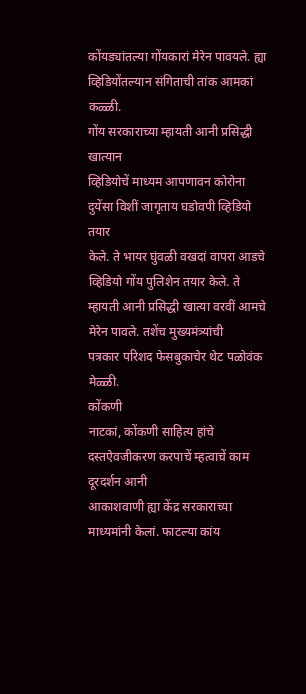कोंयड्यांतल्या गोंयकारां मेरेन पावयले. ह्या व्हिडियोंतल्यान संगिताची तांक आमकां
कळ्ळी.
गोंय सरकाराच्या म्हायती आनी प्रसिद्धी खात्यान
व्हिडियोचें माध्यम आपणावन कोरोना दुयेंसा विशीं जागृताय घडोवपी व्हिडियो तयार
केले. ते भायर घुंवळी वखदां वापरा आडचे व्हिडियो गोंय पुलिशेन तयार केले. ते
म्हायती आनी प्रसिद्धी खात्या वरवीं आमचे मेरेन पावले. तशेंच मुख्यमंत्र्यांची
पत्रकार परिशद फेसबुकाचेर थेट पळोवंक मेळ्ळी.
कोंकणी
नाटकां, कोंकणी साहित्य हांचे दस्तऐवजीकरण करपाचें म्हत्वाचें काम दूरदर्शन आनी
आकाशवाणी ह्या केंद्र सरकाराच्या माध्यमांनी केलां. फाटल्या कांय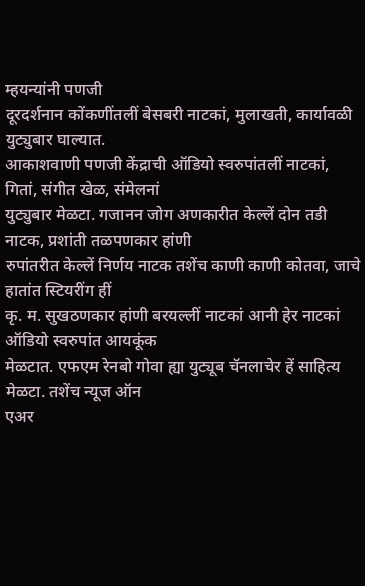म्हयन्यांनी पणजी
दूरदर्शनान कोंकणींतलीं बेसबरी नाटकां, मुलाखती, कार्यावळी युट्युबार घाल्यात.
आकाशवाणी पणजी केंद्राची ऑडियो स्वरुपांतलीं नाटकां, गितां, संगीत खेळ, संमेलनां
युट्युबार मेळटा. गजानन जोग अणकारीत केल्लें दोन तडी नाटक, प्रशांती तळपणकार हांणी
रुपांतरीत केल्लें निर्णय नाटक तशेंच काणी काणी कोतवा, जाचे हातांत स्टियरींग हीं
कृ. म. सुखठणकार हांणी बरयल्लीं नाटकां आनी हेर नाटकां ऑडियो स्वरुपांत आयकूंक
मेळटात. एफएम रेनबो गोवा ह्या युट्यूब चॅनलाचेर हें साहित्य मेळटा. तशेंच न्यूज ऑन
एअर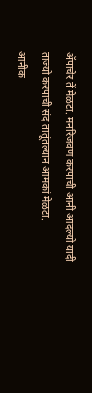ॲपाचेर तें मेळटा. मनरिजवण करपाची आनी आदल्यो यादी
ताज्यो करपाची संद तातूंतल्यान आमकां मेळटा.
आनीक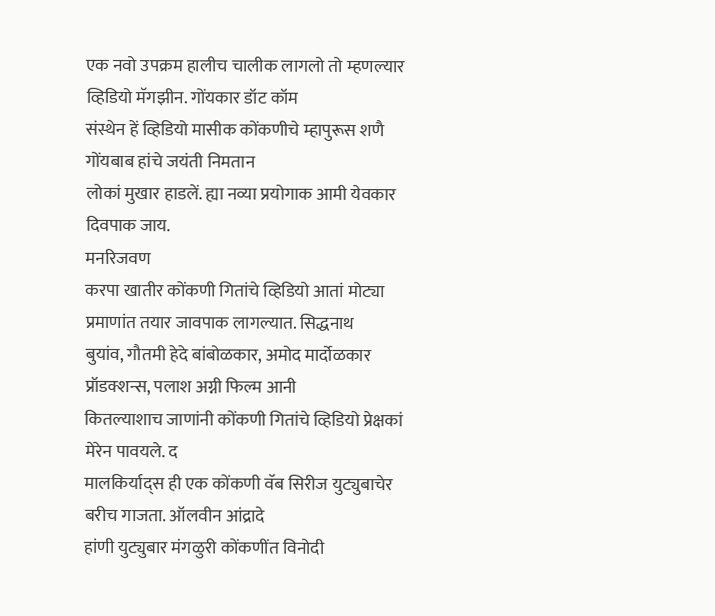एक नवो उपक्रम हालीच चालीक लागलो तो म्हणल्यार व्हिडियो मॅगझीन. गोंयकार डॉट कॉम
संस्थेन हें व्हिडियो मासीक कोंकणीचे म्हापुरूस शणै गोंयबाब हांचे जयंती निमतान
लोकां मुखार हाडलें. ह्या नव्या प्रयोगाक आमी येवकार दिवपाक जाय.
मनरिजवण
करपा खातीर कोंकणी गितांचे व्हिडियो आतां मोट्या प्रमाणांत तयार जावपाक लागल्यात. सिद्धनाथ
बुयांव, गौतमी हेदे बांबोळकार, अमोद मार्दोळकार प्रॉडक्शन्स, पलाश अग्नी फिल्म आनी
कितल्याशाच जाणांनी कोंकणी गितांचे व्हिडियो प्रेक्षकां मेरेन पावयले. द
मालकिर्याद्स ही एक कोंकणी वॅब सिरीज युट्युबाचेर बरीच गाजता. ऑलवीन आंद्रादे
हांणी युट्युबार मंगळुरी कोंकणींत विनोदी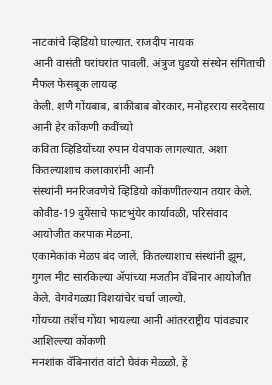नाटकांचे व्हिडियो घाल्यात. राजदीप नायक
आनी वासंती घरांघरांत पावलीं. अंत्रुज घुडयो संस्थेन संगिताची मैफल फेसबूक लायव्ह
केली. शणै गोंयबाब, बाकीबाब बोरकार, मनोहरराय सरदेसाय आनी हेर कोंकणी कवींच्यो
कविता व्हिडियोंच्या रुपान येवपाक लागल्यात. अशा कितल्याशाच कलाकारांनी आनी
संस्थांनी मनरिजवणेचे व्हिडियो कोंकणींतल्यान तयार केले.
कोवीड-19 दुयेंसाचे फाटभुंयेर कार्यावळी, परिसंवाद आयोजीत करपाक मेळना.
एकामेकांक मेळप बंद जालें. कितल्याशाच संस्थांनी झूम, गुगल मीट सारकिल्या ॲपांच्या मजतीन वॅबिनार आयोजीत केले. वेगवेगळ्या विशयांचेर चर्चा जाल्यो.
गोंयच्या तशेंच गोंया भायल्या आनी आंतरराष्ट्रीय पांवड्यार आशिल्ल्या कोंकणी
मनशांक वॅबिनारांत वांटो घेवंक मेळ्ळो. हें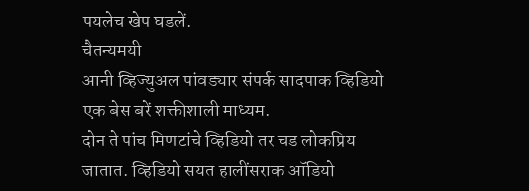पयलेच खेप घडलें.
चैतन्यमयी
आनी व्हिज्युअल पांवड्यार संपर्क सादपाक व्हिडियो एक बेस बरें शक्तीशाली माध्यम.
दोन ते पांच मिणटांचे व्हिडियो तर चड लोकप्रिय जातात. व्हिडियो सयत हालींसराक ऑडियो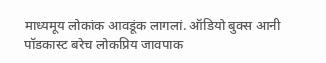माध्यमूय लोकांक आवडूंक लागलां. ऑडियो बुक्स आनी पॉडकास्ट बरेच लोकप्रिय जावपाक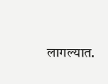लागल्यात.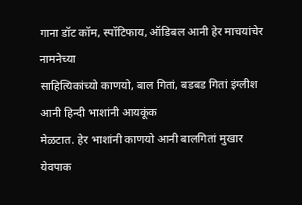गाना डॉट कॉम, स्पॉटिफाय, ऑडिबल आनी हेर माचयांचेर नामनेच्या
साहित्यिकांच्यो काणयो, बाल गितां, बडबड गितां इंग्लीश आनी हिन्दी भाशांनी आयकूंक
मेळटात. हेर भाशांनी काणयो आनी बालगितां मुखार येवपाक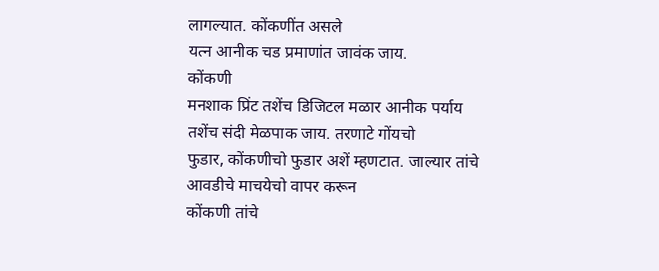लागल्यात. कोंकणींत असले
यत्न आनीक चड प्रमाणांत जावंक जाय.
कोंकणी
मनशाक प्रिंट तशेंच डिजिटल मळार आनीक पर्याय तशेंच संदी मेळपाक जाय. तरणाटे गोंयचो
फुडार, कोंकणीचो फुडार अशें म्हणटात. जाल्यार तांचे आवडीचे माचयेचो वापर करून
कोंकणी तांचे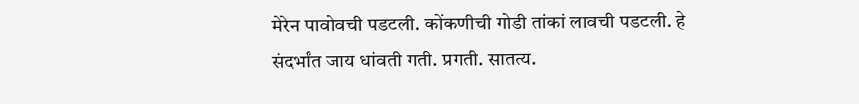मेरेन पावोवची पडटली. कोंकणीची गोडी तांकां लावची पडटली. हे
संदर्भांत जाय धांवती गती. प्रगती. सातत्य.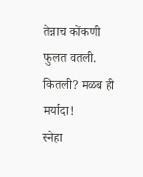तेन्नाच कोंकणी फुलत वतली. कितली? मळब ही मर्यादा!
स्नेहा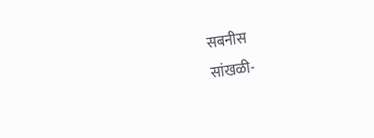सबनीस
सांखळी-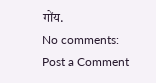गोंय.
No comments:
Post a Comment